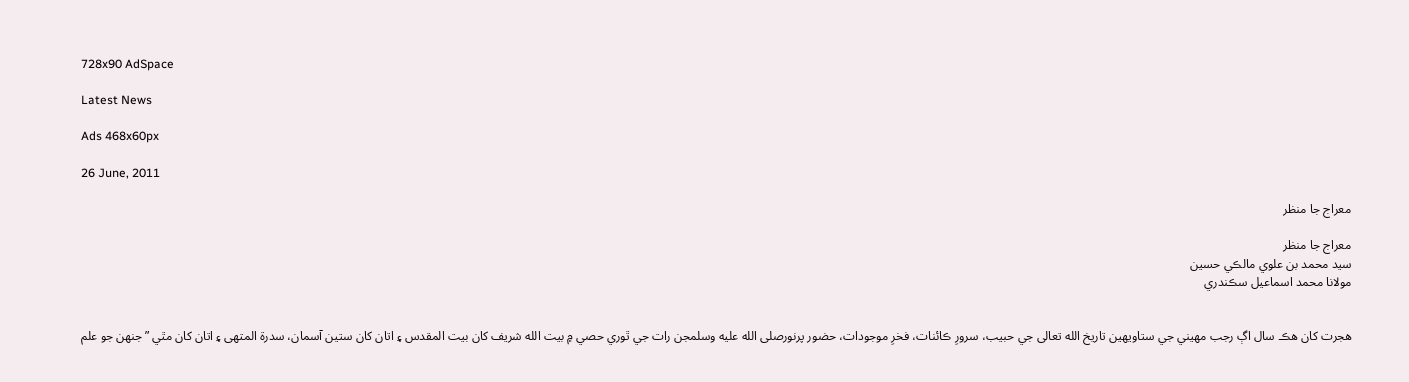728x90 AdSpace

Latest News

Ads 468x60px

26 June, 2011

معراج جا منظر

معراج جا منظر
سيد محمد بن علوي مالڪي حسين
مولانا محمد اسماعيل سڪندري


هجرت کان هڪ سال اڳ رجب مهيني جي ستاويهين تاريخ الله تعالى جي حبيب، سرورِ ڪائنات، فخرِ موجودات، حضور پرنورصلى الله عليه وسلمجن رات جي ٿوري حصي ۾ بيت الله شريف کان بيت المقدس ۽ اتان کان ستين آسمان، سدرة المتهى ۽ اتان کان مٿي ”جنهن جو علم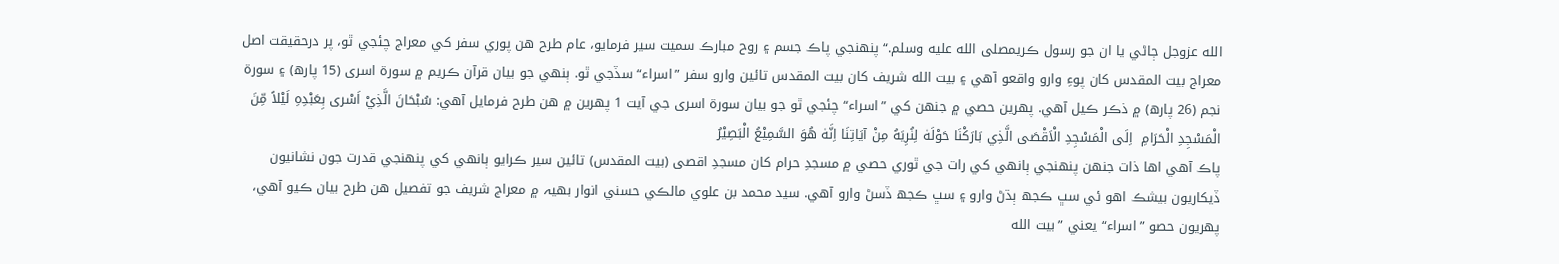الله عزوجل ڄاڻي يا ان جو رسول ڪريمصلى الله عليه وسلم.“ پنهنجي پاڪ جسم ۽ روح مبارڪ سميت سير فرمايو، عام طرح هن پوري سفر کي معراج چئجي ٿو، پر درحقيقت اصل معراج بيت المقدس کان پوءِ وارو واقعو آهي ۽ بيت الله شريف کان بيت المقدس تائين وارو سفر ”اسراء“ سڏجي ٿو. ٻنهي جو بيان قرآن ڪريم ۾ سورة اسرى (15 پارھ) ۽ سورة نجم (26 پارھ) ۾ ذڪر ڪيل آهي. پهرين حصي ۾ جنهن کي ”اسراء“ چئجي ٿو جو بيان سورة اسرى جي آيت 1 پهرين ۾ هن طرح فرمايل آهي: سُبْحَانَ الَّذِيْ اَسْری بِعَبْدِهِ لَيْلاً مِّنَ الْمَسْجِدِ الْحَرَامِ  اِلَی الْمَسْجِدِ الْاَقْصَی الَّذِي بَارَكْنَا حَوْلَه۫ لِنُرِيَهُ مِنْ آيَاتِنَا اِنَّه۫ هُوَ السَّمِيْعُ الْبَصِيْرُ
پاڪ آهي اها ذات جنهن پنهنجي ٻانهي کي رات جي ٿوري حصي ۾ مسجدِ حرام کان مسجدِ اقصى (بيت المقدس) تائين سير ڪرايو ٻانهي کي پنهنجي قدرت جون نشانيون ڏيکاريون بيشڪ اهو ئي سڀ ڪجھ ٻڌڻ وارو ۽ سڀ ڪجھ ڏسڻ وارو آهي. سيد محمد بن علوي مالڪي حسني انوار بهيہ ۾ معراج شريف جو تفصيل هن طرح بيان ڪيو آهي، پهريون حصو ”اسراء“ يعني ”بيت الله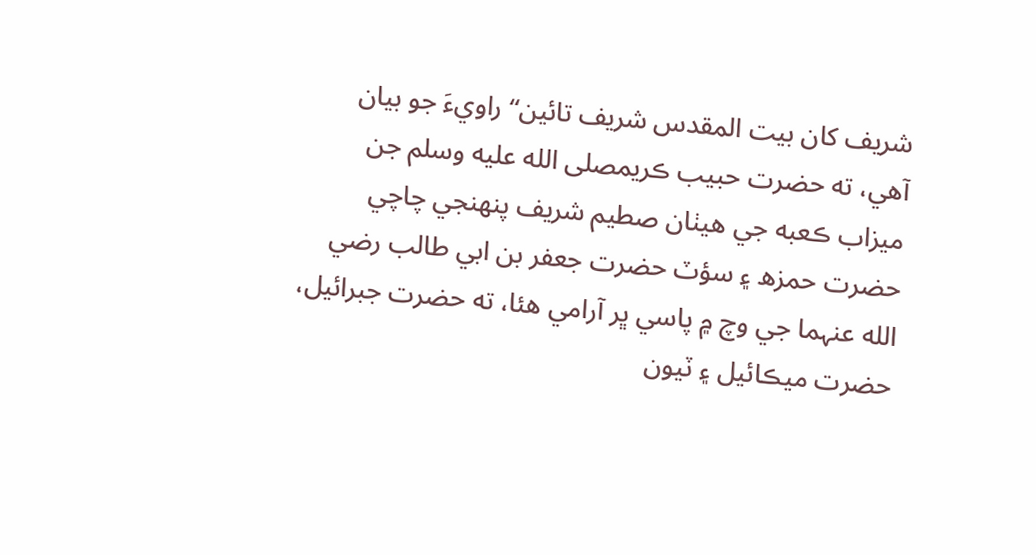شريف کان بيت المقدس شريف تائين“ راويءَ جو بيان آهي، ته حضرت حبيب ڪريمصلى الله عليه وسلم جن ميزاب ڪعبه جي هيٺان صطيم شريف پنهنجي چاچي حضرت حمزھ ۽ سؤٽ حضرت جعفر بن ابي طالب رضي الله عنہما جي وچ ۾ پاسي ڀر آرامي هئا، ته حضرت جبرائيل، حضرت ميڪائيل ۽ ٽيون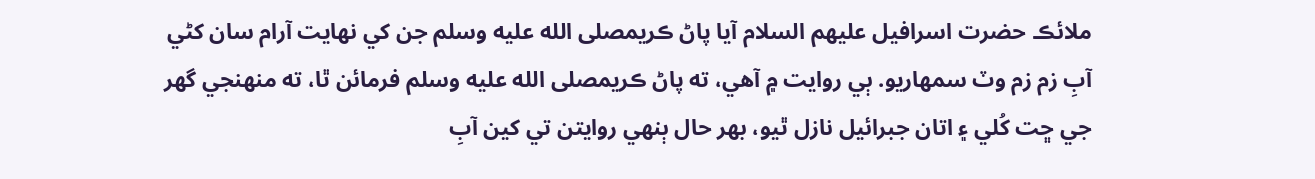ملائڪ حضرت اسرافيل عليهم السلام آيا پاڻ ڪريمصلى الله عليه وسلم جن کي نهايت آرام سان کڻي آبِ زم زم وٽ سمهاريو. ٻي روايت ۾ آهي، ته پاڻ ڪريمصلى الله عليه وسلم فرمائن ٿا، ته منهنجي گھر جي ڇت کُلي ۽ اتان جبرائيل نازل ٿيو، بهر حال ٻنهي روايتن تي کين آبِ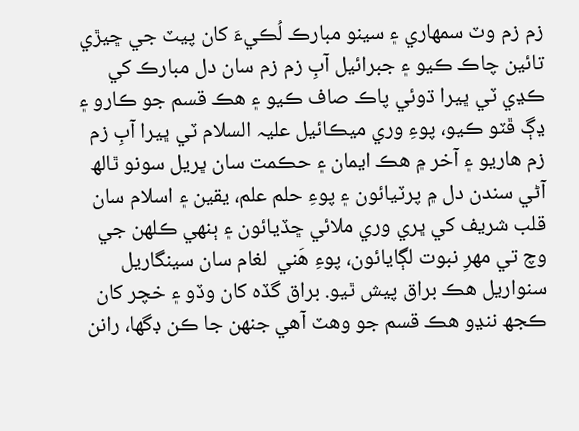زم زم وٽ سمهاري ۽ سينو مبارڪ لُڪيءَ کان پيٽ جي ڇيڙي تائين چاڪ ڪيو ۽ جبرائيل آبِ زم زم سان دل مبارڪ کي ڪڍي ٽي ڀيرا ڌوئي پاڪ صاف ڪيو ۽ هڪ قسم جو ڪارو ۽ ڍڳ ڦٽو ڪيو، پوءِ وري ميڪائيل عليہ السلام ٽي ڀيرا آبِ زم زم هاريو ۽ آخر ۾ هڪ ايمان ۽ حڪمت سان ڀريل سونو ٿالھ آڻي سندن دل ۾ پرٽيائون ۽ پوءِ حلم علم، يقين ۽ اسلام سان قلب شريف کي ڀري وري ملائي ڇڏيائون ۽ ٻنهي ڪلهن جي وچ تي مهرِ نبوت لڳايائون، پوءِ هَني  لغام سان سينگاريل سنواريل هڪ براق پيش ٿيو. براق گڏه کان وڏو ۽ خچر کان ڪجھ ننڍو هڪ قسم جو وهٽ آهي جنهن جا ڪن ڊگھا، رانن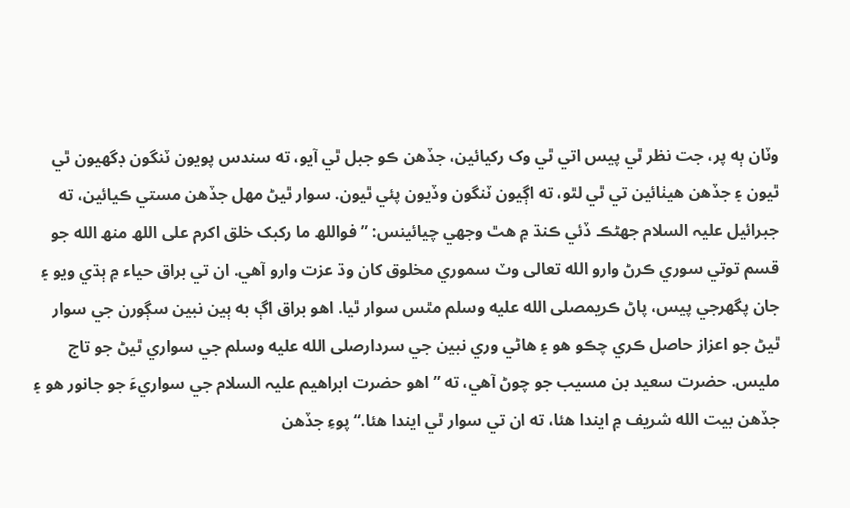وٽان ٻه پر، جت نظر ٿي پيس اتي ٿي وک رکيائين، جڏهن ڪو جبل ٿي آيو، ته سندس پويون ٽنگون ڊگھيون ٿي ٿيون ۽ جڏهن هيٺائين تي ٿي لٿو، ته اڳيون ٽنگون وڏيون پئي ٿيون. سوار ٿيڻ مهل جڏهن مستي ڪيائين، ته جبرائيل عليہ السلام جھڻڪ ڏئي ڪنڌ ۾ هٿ وجھي چيائينس: ”فواللھ ما رکبک خلق اکرم علی اللھ منھ الله جو قسم توتي سوري ڪرڻ وارو الله تعالى وٽ سموري مخلوق کان وڌ عزت وارو آهي. ان تي براق حياء ۾ ٻڌي ويو ۽ جان پگھرجي پيس، پاڻ ڪريمصلى الله عليه وسلم مٿس سوار ٿيا. اهو براق اڳ به ٻين نبين سڳورن جي سوار ٿيڻ جو اعزاز حاصل ڪري چڪو هو ۽ هاڻي وري نبين جي سردارصلى الله عليه وسلم جي سواري ٿيڻ جو تاج مليس. حضرت سعيد بن مسيب جو چوڻ آهي، ته ”اهو حضرت ابراهيم عليہ السلام جي سواريءَ جو جانور هو ۽ جڏهن بيت الله شريف ۾ ايندا هئا، ته ان تي سوار ٿي ايندا هئا.“ پوءِ جڏهن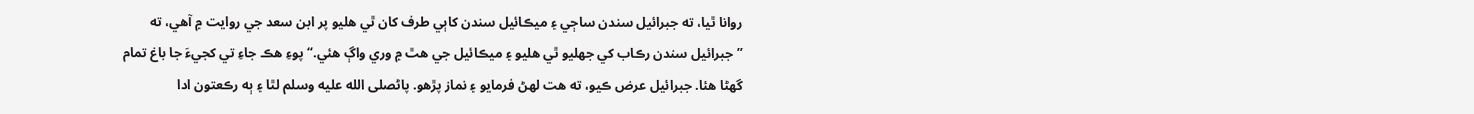روانا ٿيا، ته جبرائيل سندن ساڄي ۽ ميڪائيل سندن کاٻي طرف کان ٿي هليو پر ابن سعد جي روايت ۾ آهي، ته ”جبرائيل سندن رڪاب کي جھليو ٿي هليو ۽ ميڪائيل جي هٿ ۾ وري واڳ هئي.“ پوءِ هڪ جاءِ تي کجيءَ جا باغ تمام گھڻا هئا. جبرائيل عرض ڪيو، ته هت لهڻ فرمايو ۽ نماز پڙهو. پاڻصلى الله عليه وسلم لٿا ۽ ٻه رڪعتون ادا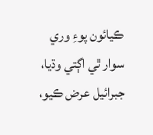ڪيائون پوءِ وري سوار ٿي اڳتي وڌيا، جبرائيل عرض ڪيو،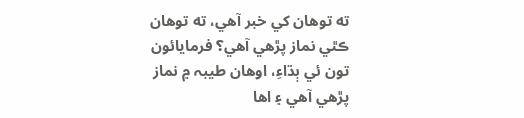ته توهان کي خبر آهي، ته توهان ڪٿي نماز پڙهي آهي؟ فرمايائون تون ئي ٻڌاءِ، اوهان طيبہ ۾ نماز پڙهي آهي ۽ اها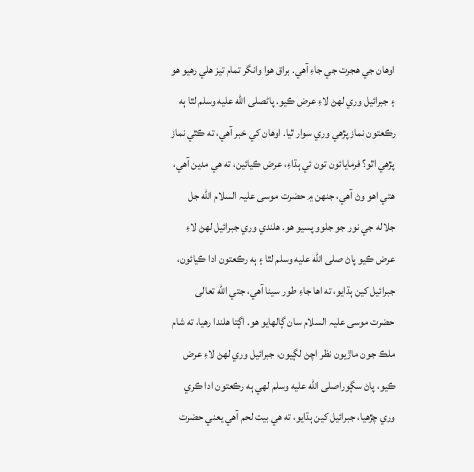اوهان جي هجرت جي جاءِ آهي. براق هوا وانگر تمام تيز هلي رهيو هو ۽ جبرائيل وري لهڻ لاءِ عرض ڪيو. پاڻصلى الله عليه وسلم لٿا ٻه رڪعتون نماز پڙهي وري سوار ٿيا. اوهان کي خبر آهي، ته ڪٿي نماز پڙهي اٿو؟ فرمايائون تون ئي ٻڌاءِ، عرض ڪيائين، ته هي مدين آهي، هتي اهو وڻ آهي، جنهن ۾ حضرت موسى عليہ السلام الله جل جلاله جي نور جو جلوو پسيو هو. هلندي وري جبرائيل لهڻ لاءِ عرض ڪيو پاڻ صلى الله عليه وسلم لٿا ۽ ٻه رڪعتون ادا ڪيائون، جبرائيل کين ٻڌايو، ته اها جاءِ طور سينا آهي، جتي الله تعالى حضرت موسى عليہ السلام سان ڳالهايو هو. اڳتا هلندا رهيا، ته شام ملڪ جون ماڙيون نظر اچڻ لڳيون، جبرائيل وري لهڻ لاءِ عرض ڪيو، پاڻ سڳوراصلى الله عليه وسلم لهي ٻه رڪعتون ادا ڪري وري چڙهيا، جبرائيل کين ٻڌايو، ته هي بيت لحم آهي يعني حضرت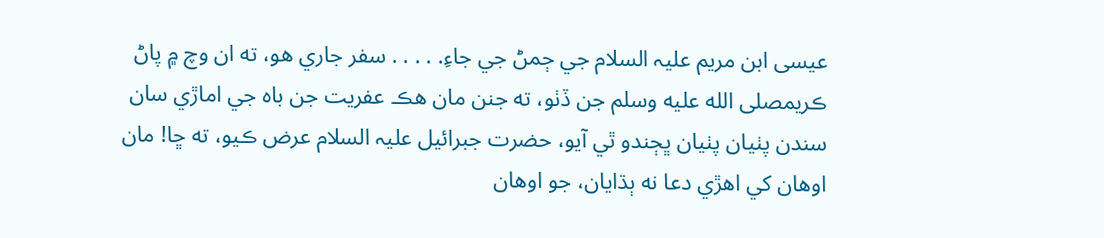عيسى ابن مريم عليہ السلام جي ڄمڻ جي جاءِ. . . . . سفر جاري هو، ته ان وچ ۾ پاڻ ڪريمصلى الله عليه وسلم جن ڏٺو، ته جنن مان هڪ عفريت جن باه جي اماڙي سان سندن پٺيان پٺيان ڀڄندو ٿي آيو، حضرت جبرائيل عليہ السلام عرض ڪيو، ته ڇا! مان اوهان کي اهڙي دعا نه ٻڌايان، جو اوهان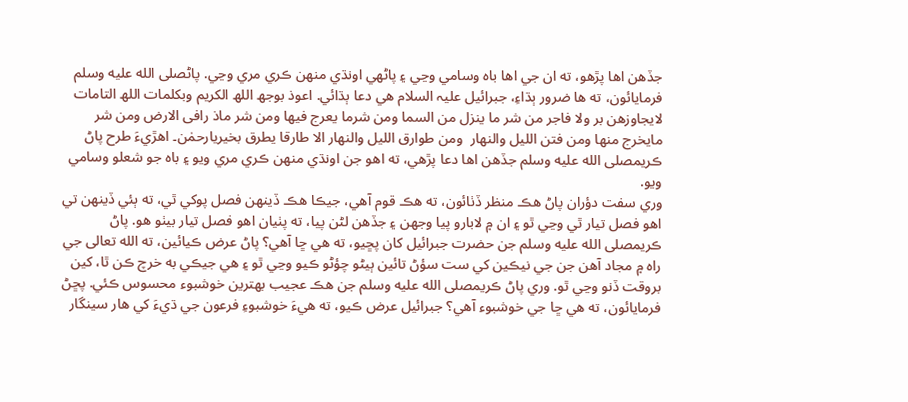جڏهن اها پڙهو، ته ان جي اها باه وسامي وڃي ۽ پاڻهي اونڌي منهن ڪري مري وڃي. پاڻصلى الله عليه وسلم فرمايائون، ته ها ضرور ٻڌاءِ، جبرائيل عليہ السلام هي دعا ٻڌائي. اعوذ بوجھ اللھ الکریم وبکلمات اللھ التامات لایجاوزھن بر ولا فاجر من شر ما ینزل من السما ومن شرما یعرج فیھا ومن شر ماذ رافی الارض ومن شر مایخرج منھا ومن فتن اللیل والنھار  ومن طوارق اللیل والنھار الا طارقا یطرق بخیریارحمٰن۔ اهڙيءَ طرح پاڻ ڪريمصلى الله عليه وسلم جڏهن اها دعا پڙهي، ته اهو جن اونڌي منهن ڪري مري ويو ۽ باه جو شعلو وسامي ويو.
وري سفت دؤران پاڻ هڪ منظر ڏٺائون، ته هڪ قوم آهي، جيڪا هڪ ڏينهن فصل پوکي ٿي، ته ٻئي ڏينهن تي اهو فصل تيار ٿي وڃي ٿو ۽ ان ۾ لابارو پيا وجھن ۽ جڏهن لڻن پيا، ته پٺيان اهو فصل تيار بيٺو هو. پاڻ ڪريمصلى الله عليه وسلم جن حضرت جبرائيل کان پڇيو، ته هي ڇا آهي؟ پاڻ عرض ڪيائين، ته الله تعالى جي راه ۾ مجاد آهن جن جي نيڪين کي ست سؤڻ تائين ٻيڻو چؤڻو ڪيو وڃي ٿو ۽ هي جيڪي به خرچ ڪن ٿا، کين بروقت ڏنو وڃي ٿو. وري پاڻ ڪريمصلى الله عليه وسلم جن هڪ عجيب بهترين خوشبوء محسوس ڪئي. پڇڻ فرمايائون، ته هي ڇا جي خوشبوء آهي؟ جبرائيل عرض ڪيو، ته هيءَ خوشبوءِ فرعون جي ڌيءَ کي هار سينگار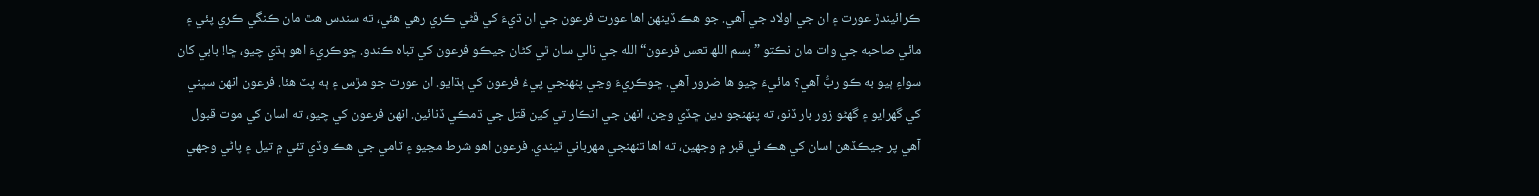ڪرائيندڙ عورت ۽ ان جي اولاد جي آهي. جو هڪ ڏينهن اها عورت فرعون جي ان ڌيءَ کي ڦڻي ڪري رهي هئي، ته سندس هٿ مان ڪنگي ڪري پئي ۽ مائي صاحبه جي وات مان نڪتو ”بسم اللھ تعس فرعون“ الله جي نالي سان ٿي کڻان جيڪو فرعون کي تباه ڪندو. ڇوڪريءَ اهو ٻڌي چيو، ڇا! بابي کان سواءِ ٻيو به ڪو ربُّ آهي؟ مائيءَ چيو ها ضرور آهي. ڇوڪريءَ وڃي پنهنجي پيءُ فرعون کي ٻڌايو. ان عورت جو مڙس ۽ ٻه پٽ هئا. فرعون انهن سڀني کي گھرايو ۽ گھڻو زور بار ڏنو، ته پنهنجو دين ڇڏي وڃن، انهن جي انڪار تي کين قتل جي ڌمڪي ڏنائين. انهن فرعون کي چيو، ته اسان کي موت قبول آهي پر جيڪڏهن اسان کي هڪ ئي قبر ۾ وجھين، ته اها تنهنجي مهرباني ٿيندي. فرعون اهو شرط مڃيو ۽ ٽامي جي هڪ وڏي تئي ۾ تيل ۽ پاڻي وجھي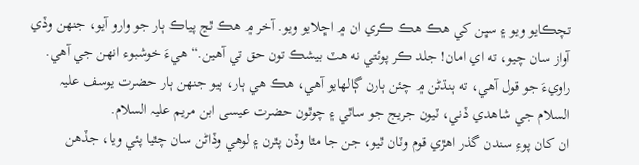تچڪايو ويو ۽ سڀن کي هڪ هڪ ڪري ان ۾ اڇلايو ويو. آخر ۾ هڪ ٿڃ پياڪ ٻار جو وارو آيو، جنهن وڏي آواز سان چيو، ته اي امان! جلد ڪر پوئتي نه هٽ بيشڪ تون حق تي آهين.“ هيءَ خوشبوء انهن جي آهي. راويءَ جو قول آهي، ته ٻنڌڻن ۾ چئن ٻارن ڳالهايو آهي، هڪ هي ٻار، ٻيو جنهن ٻار حضرت يوسف عليہ السلام جي شاهدي ڏني، ٽيون جريج جو ساٿي ۽ چوٿون حضرت عيسى ابن مريم عليہ السلام.
ان کان پوءِ سندن گذر اهڙي قوم وٽان ٿيو، جن جا مٿا وڏن پٿرن ۽ لوهي وڏاڻن سان چٿيا پئي ويا، جڏهن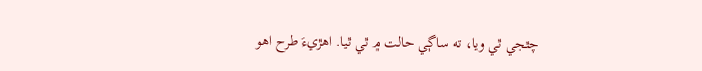چٿجي ٿي ويا، ته ساڳي حالت ۾ ٿي ٿيا. اهڙيءَ طرح اهو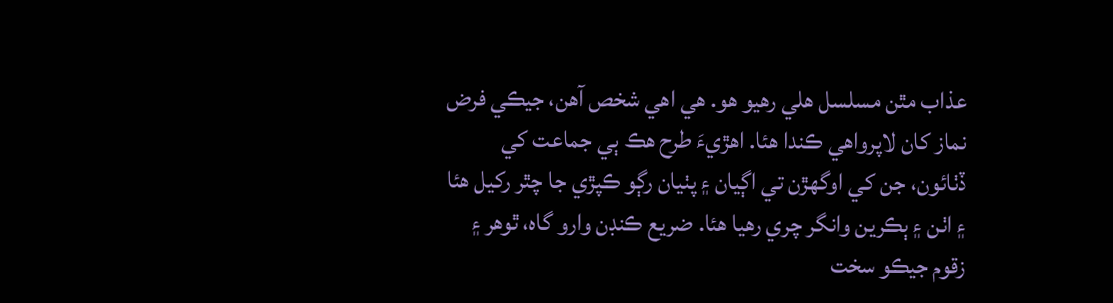عذاب مٿن مسلسل هلي رهيو هو. هي اهي شخص آهن، جيڪي فرض نماز کان لاپرواهي ڪندا هئا. اهڙيءَ طرح هڪ ٻي جماعت کي ڏٺائون، جن کي اوگھڙن تي اڳيان ۽ پٺيان رڳو ڪپڙي جا چٿر رکيل هئا ۽ اٺن ۽ ٻڪرين وانگر چري رهيا هئا. ضريع ڪنڊن وارو گاه، ٿوهر ۽ زقوم جيڪو سخت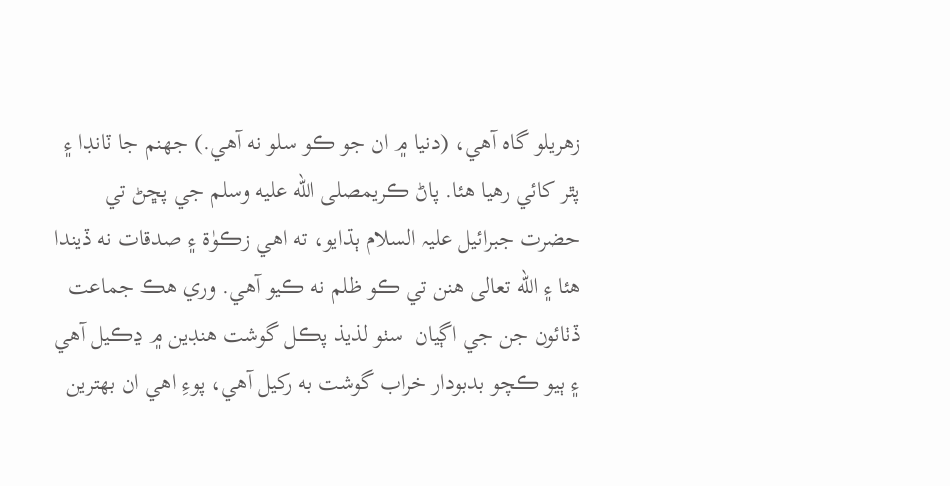زهريلو گاه آهي، (دنيا ۾ ان جو ڪو سلو نه آهي.) جهنم جا ٽانڊا ۽ پٿر کائي رهيا هئا. پاڻ ڪريمصلى الله عليه وسلم جي پڇڻ تي حضرت جبرائيل عليہ السلام ٻڌايو، ته اهي زڪوٰة ۽ صدقات نه ڏيندا هئا ۽ الله تعالى هنن تي ڪو ظلم نه ڪيو آهي. وري هڪ جماعت ڏٺائون جن جي اڳيان  سٺو لذيذ پڪل گوشت هنڊين ۾ ڍڪيل آهي ۽ ٻيو ڪچو بدبودار خراب گوشت به رکيل آهي، پوءِ اهي ان بهترين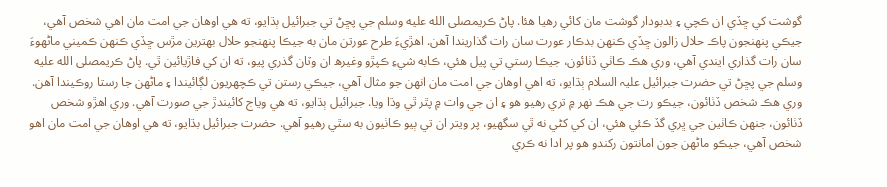گوشت کي ڇڏي ان ڪچي ۽ بدبودار گوشت مان کائي رهيا هئا. پاڻ ڪريمصلى الله عليه وسلم جي پڇڻ تي جبرائيل ٻڌايو، ته هي اوهان جي امت مان اهي شخص آهي، جيڪي پنهنجون پاڪ حلال زالون ڇڏي ڪنهن بدڪار عورت سان رات گذاريندا آهن. اهڙيءَ طرح عورتن مان به جيڪا پنهنجو حلال بهترين مڙس ڇڏي ڪنهن ڪميني ماڻهوءَ سان رات گذاري ايندي آهي، وري هڪ ڪاٺي ڏٺائون، جيڪا رستي تي پيل هئي، ڪابه شيءِ ڪپڙو وغيرھ ان وٽان گذري پيو، ته ان کي فاڙيائين ٿي. پاڻ ڪريمصلى الله عليه وسلم جي پڇڻ تي حضرت جبرائيل عليہ السلام ٻڌايو، ته اهي اوهان جي امت مان انهن جو مثال آهي، جيڪي رستن تي ڪچهريون لڳائيندا ۽ ماڻهن جا رستا روڪيندا آهن. وري هڪ شخص ڏٺائون، جيڪو رت جي هڪ نهر ۾ تري رهيو هو ۽ ان جي وات ۾ پٿر ٿي وڌا ويا. جبرائيل ٻڌايو، ته هي وياج کائيندڙ جي صورت آهي. وري اهڙو شخص ڏٺائون، جنهن ڪاٺين جي ڀري گڏ ڪئي هئي، ان کي کڻي نه ٿي سگھيو، پر ويتر ان تي ٻيو ڪاٺيون به سٿي رهيو آهي. حضرت جبرائيل بڌايو، ته هي اوهان جي امت مان اهو شخص آهي، جيڪو ماڻهن جون امانتون رکندو هو پر ادا نه ڪري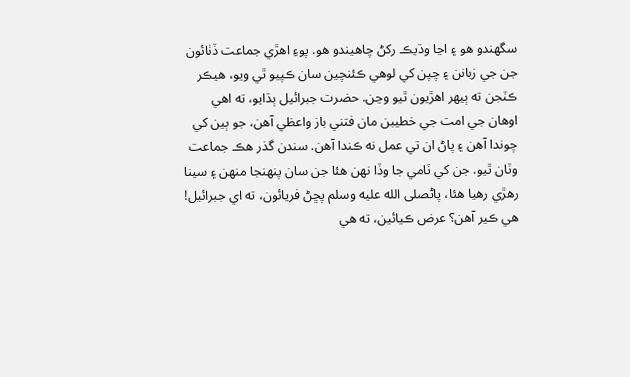سگھندو هو ۽ اڃا وڌيڪ رکڻ چاهيندو هو. پوءِ اهڙي جماعت ڏٺائون جن جي زبانن ۽ چپن کي لوهي ڪئنچين سان ڪپيو ٿي ويو، هيڪر ڪٽجن ته ٻيهر اهڙيون ٿيو وڃن. حضرت جبرائيل ٻڌايو، ته اهي اوهان جي امت جي خطيبن مان فتني باز واعظي آهن، جو ٻين کي چوندا آهن ۽ پاڻ ان تي عمل نه ڪندا آهن. سندن گذر هڪ جماعت وٽان ٿيو. جن کي ٽامي جا وڏا نهن هئا جن سان پنهنجا منهن ۽ سينا رهڙي رهيا هئا، پاڻصلى الله عليه وسلم پڇڻ فريائون، ته اي جبرائيل! هي ڪير آهن؟ عرض ڪيائين، ته هي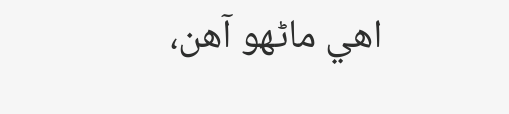اهي ماڻهو آهن،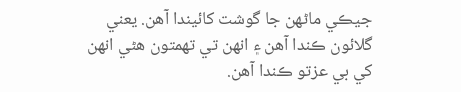جيڪي ماڻهن جا گوشت کائيندا آهن. يعني گلائون ڪندا آهن ۽ انهن تي تهمتون هڻي انهن کي بي عزتو ڪندا آهن.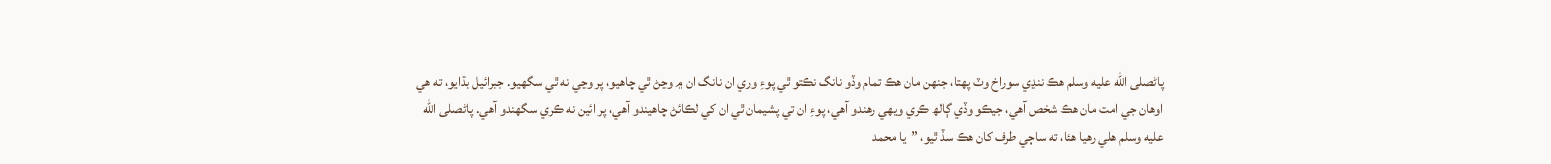پاڻصلى الله عليه وسلم هڪ ننڍي سوراخ وٽ پهتا، جنهن مان هڪ تمام وڏو نانگ نڪتو ٿي پوءِ وري ان نانگ ان ۾ وڃڻ ٿي چاهيو، پر وڃي نه ٿي سگھيو. جبرائيل بڌايو، ته هي اوهان جي امت مان هڪ شخص آهي، جيڪو وڏي ڳالھ ڪري ويهي رهندو آهي، پوءِ ان تي پشيمان ٿي ان کي لڪائڻ چاهيندو آهي، پر ائين نه ڪري سگھندو آهي. پاڻصلى الله عليه وسلم هلي رهيا هئا، ته ساڄي طرف کان هڪ سڏ ٿيو، ”یا محمد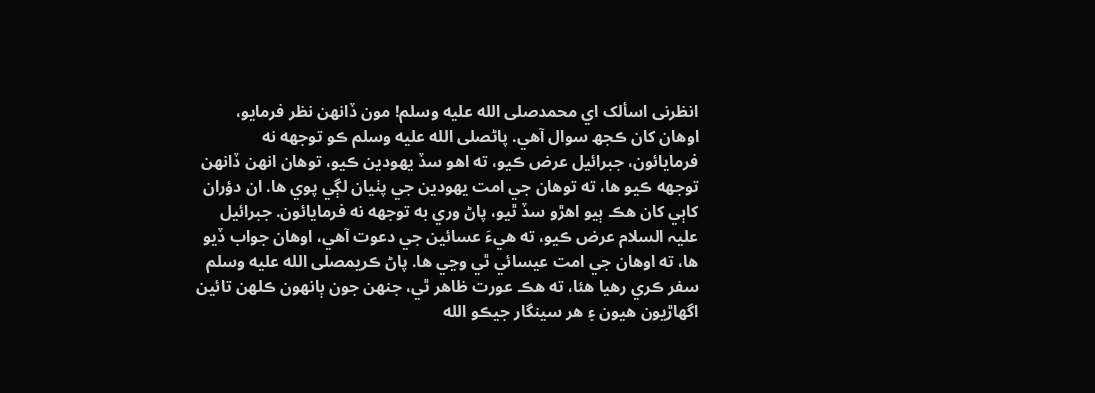انظرنی اسألک اي محمدصلى الله عليه وسلم! مون ڏانهن نظر فرمايو، اوهان کان ڪجھ سوال آهي. پاڻصلى الله عليه وسلم ڪو توجهه نه فرمايائون، جبرائيل عرض ڪيو، ته اهو سڏ يهودين ڪيو، توهان انهن ڏانهن توجهه ڪيو ها، ته توهان جي امت يهودين جي پٺيان لڳي پوي ها. ان دؤران کاٻي کان هڪ ٻيو اهڙو سڏ ٿيو، پاڻ وري به توجهه نه فرمايائون. جبرائيل عليہ السلام عرض ڪيو، ته هيءَ عسائين جي دعوت آهي، اوهان جواب ڏيو ها، ته اوهان جي امت عيسائي ٿي وڃي ها. پاڻ ڪريمصلى الله عليه وسلم سفر ڪري رهيا هئا، ته هڪ عورت ظاهر ٿي، جنهن جون ٻانهون ڪلهن تائين اگهاڙيون هيون ۽ هر سينگار جيڪو الله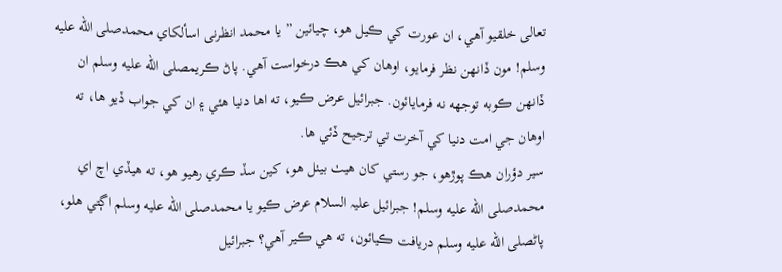تعالى خلقيو آهي، ان عورت کي ڪيل هو، چيائين ” یا محمد انظرنی اسألکاي محمدصلى الله عليه وسلم! مون ڏانهن نظر فرمايو، اوهان کي هڪ درخواست آهي. پاڻ ڪريمصلى الله عليه وسلم ان ڏانهن ڪوبه توجهه نه فرمايائون. جبرائيل عرض ڪيو، ته اها دنيا هئي ۽ ان کي جواب ڏيو ها، ته اوهان جي امت دنيا کي آخرت تي ترجيح ڏئي ها.
سير دؤران هڪ پوڙهو، جو رستي کان هيٺ بيٺل هو، کين سڏ ڪري رهيو هو، ته هيڏي اچ اي محمدصلى الله عليه وسلم! جبرائيل عليہ السلام عرض ڪيو يا محمدصلى الله عليه وسلم اڳتي هلو، پاڻصلى الله عليه وسلم دريافت ڪيائون، ته هي ڪير آهي؟ جبرائيل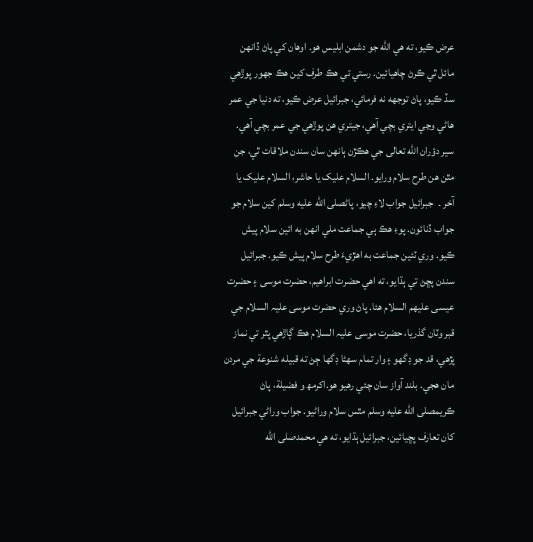عرض ڪيو، ته هي الله جو دشمن ابليس هو. اوهان کي پاڻ ڏانهن مائل ٿي ڪرڻ چاهيائين. رستي تي هڪ طرف کين هڪ جھور پوڙهي سڏ ڪيو، پاڻ توجهه نه فرمائي، جبرائيل عرض ڪيو، ته دنيا جي عمر هاڻي وڃي ايتري بچي آهي، جيتري هن پوڙهي جي عمر بچي آهي. سير دؤران الله تعالى جي هڪڙن ٻانهن سان سندن ملاقات ٿي، جن مٿن هن طرح سلام ورايو. السلام علیک یا حاشر، السلام علیک یا آخر ۔  جبرائيل جواب لاءِ چيو، پاڻصلى الله عليه وسلم کين سلام جو جواب ڏنائون. پوءِ هڪ ٻي جماعت ملي انهن به ائين سلام پيش ڪيو. وري ٽئين جماعت به اهڙيءَ طرح سلام پيش ڪيو. جبرائيل سندن پڇڻ تي ٻڌايو، ته اهي حضرت ابراهيم، حضرت موسى ۽ حضرت عيسى عليهم السلام هئا. پاڻ وري حضرت موسى عليہ السلام جي قبر وٽان گذريا، حضرت موسى عليہ السلام هڪ ڳاڙهي پٿر تي نماز پڙهي، قد جو ڊگهو ۽ وار تمام سهڻا ڊگھا ڄڻ ته قبيله شنوعة جي مردن مان هجي. بلند آواز سان چئي رهيو هو.اکرمھ و فضیلة، پاڻ ڪريمصلى الله عليه وسلم مٿس سلام وراڻيو. جواب وراڻي جبرائيل کان تعارف پڇيائين، جبرائيل ٻڌايو، ته هي محمدصلى الله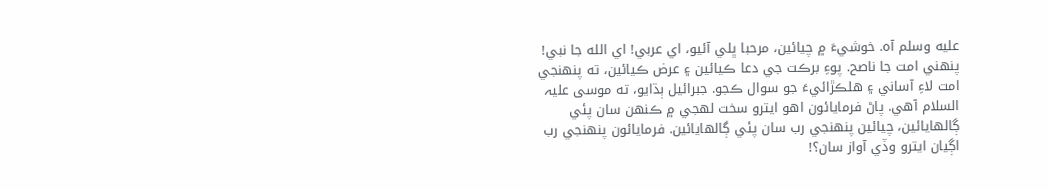عليه وسلم آه. خوشيءَ ۾ چيائين، مرحبا ڀلي آئيو، اي عربي! اي الله جا نبي! پنهني امت جا ناصح. پوءِ برڪت جي دعا ڪيائين ۽ عرض ڪيائين، ته پنهنجي امت لاءِ آساني ۽ هلڪڙائيءَ جو سوال ڪجو. جبرائيل ٻڌايو، ته موسى عليہ السلام آهي. پاڻ فرمايائون اهو ايترو سخت لهجي ۾ ڪنهن سان پئي ڳالهايائين، چيائين پنهنجي رب سان پئي ڳالهايائين. فرمايائون پنهنجي رب اڳيان ايترو وڏي آواز سان؟!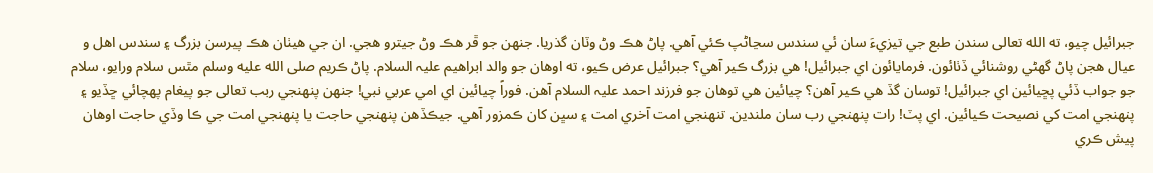جبرائيل چيو، ته الله تعالى سندن طبع جي تيزيءَ سان ئي سندس سڃاڻپ ڪئي آهي. پاڻ هڪ وڻ وٽان گذريا. جنهن جو ڦر هڪ وڻ جيترو هجي. ان جي هيٺان هڪ پيرسن بزرگ ۽ سندس اهل و عيال هجن پاڻ گھڻي روشنائي ڏٺائون. فرمايائون اي جبرائيل! هي بزرگ ڪير آهي؟ جبرائيل عرض ڪيو، ته اوهان جو والد ابراهيم عليہ السلام. پاڻ ڪريم صلى الله عليه وسلم مٿس سلام ورايو، سلام جو جواب ڏئي پڇيائين اي جبرائيل! توسان گڏ هي ڪير آهن؟ چيائين هي توهان جو فرزند احمد عليہ السلام آهن. فوراً چيائين اي امي عربي نبي! جنهن پنهنجي ربب تعالى جو پيغام پهچائي ڇڏيو ۽ پنهنجي امت کي نصيحت ڪيائين. اي پٽ! رات پنهنجي رب سان ملندين. تنهنجي امت آخري امت ۽ سڀن کان ڪمزور آهي. جيڪڏهن پنهنجي حاجت يا پنهنجي امت جي ڪا وڏي حاجت اوهان پيش ڪري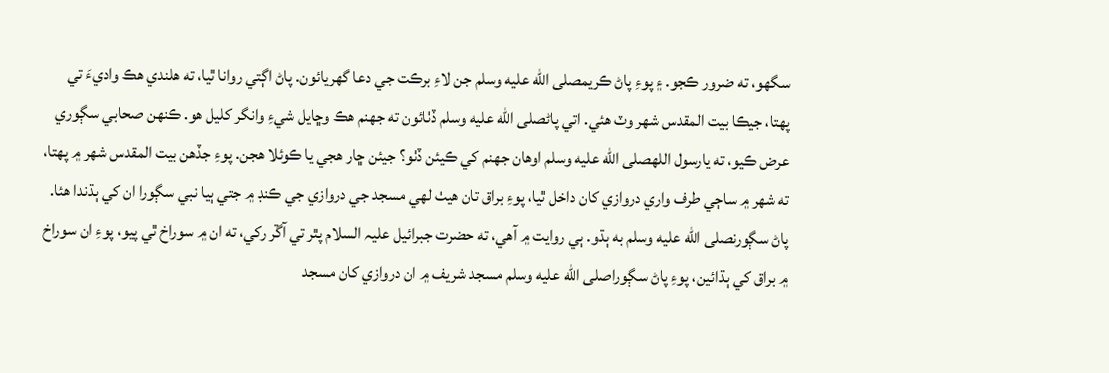سگھو، ته ضرور ڪجو. ۽ پوءِ پاڻ ڪريمصلى الله عليه وسلم جن لاءِ برڪت جي دعا گھريائون. پاڻ اڳتي روانا ٿيا، ته هلندي هڪ واديءَ تي پهتا، جيڪا بيت المقدس شهر وٽ هئي. اتي پاڻصلى الله عليه وسلم ڏٺائون ته جهنم هڪ وڇايل شيءِ وانگر کليل هو. ڪنهن صحابي سڳوري عرض ڪيو، ته يارسول اللهصلى الله عليه وسلم اوهان جهنم کي ڪيئن ڏٺو؟ جيئن ڇار هجي يا ڪوئلا هجن. پوءِ جڏهن بيت المقدس شهر ۾ پهتا، ته شهر ۾ ساڄي طرف واري دروازي کان داخل ٿيا، پوءِ براق تان هيٺ لهي مسجد جي دروازي جي ڪنڊ ۾ جتي ٻيا نبي سڳورا ان کي ٻڌندا هئا. پاڻ سڳورنصلى الله عليه وسلم به ٻڌو. ٻي روايت ۾ آهي، ته حضرت جبرائيل عليہ السلام پٿر تي آڱر رکي، ته ان ۾ سوراخ ٿي پيو، پوءِ ان سوراخ ۾ براق کي ٻڌائين، پوءِ پاڻ سڳوراصلى الله عليه وسلم مسجد شريف ۾ ان دروازي کان مسجد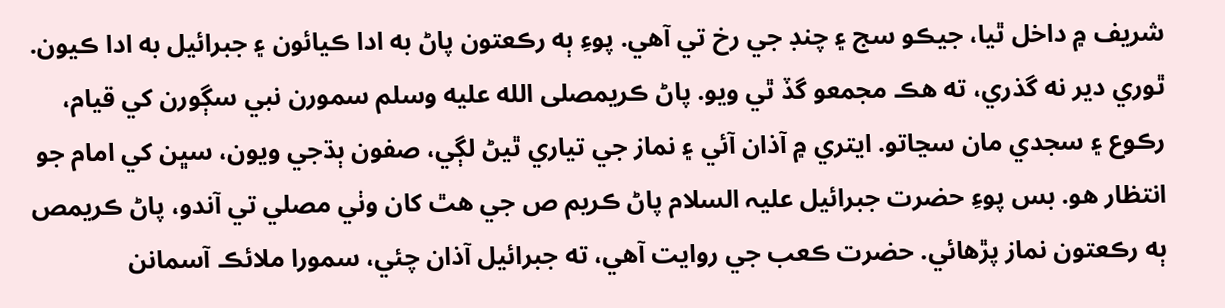شريف ۾ داخل ٿيا، جيڪو سج ۽ چنڊ جي رخ تي آهي. پوءِ ٻه رڪعتون پاڻ به ادا ڪيائون ۽ جبرائيل به ادا ڪيون. ٿوري دير نه گذري، ته هڪ مجمعو گڏ ٿي ويو. پاڻ ڪريمصلى الله عليه وسلم سمورن نبي سڳورن کي قيام، رڪوع ۽ سجدي مان سڃاتو. ايتري ۾ آذان آئي ۽ نماز جي تياري ٿيڻ لڳي، صفون ٻڌجي ويون، سڀن کي امام جو انتظار هو. بس پوءِ حضرت جبرائيل عليہ السلام پاڻ ڪريم ص جي هٿ کان وٺي مصلي تي آندو، پاڻ ڪريمص ٻه رڪعتون نماز پڙهائي. حضرت ڪعب جي روايت آهي، ته جبرائيل آذان چئي، سمورا ملائڪ آسمانن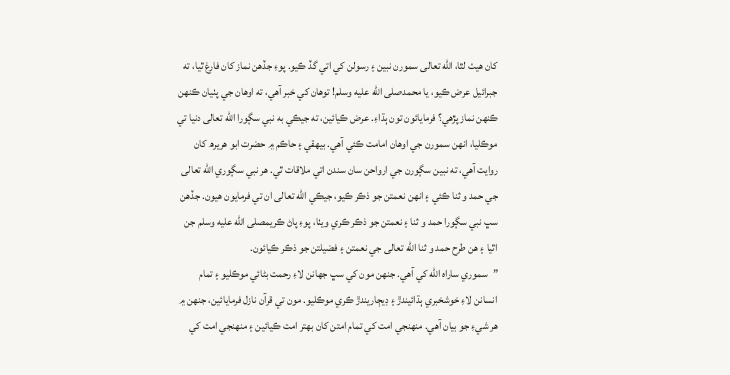کان هيٺ لٿا، الله تعالى سمورن نبين ۽ رسولن کي اتي گڏ ڪيو. پوءِ جڏهن نماز کان فارغ ٿيا، ته جبرائيل عرض ڪيو، يا محمدصلى الله عليه وسلم! توهان کي خبر آهي، ته اوهان جي پٺيان ڪنهن ڪنهن نماز پڙهي؟ فرمايائون تون ٻڌاءِ. عرض ڪيائين، ته جيڪي به نبي سڳورا الله تعالى دنيا تي موڪليا، انهن سمورن جي اوهان امامت ڪئي آهي. بيهقي ۽ حاڪم ۾ حضرت ابو هريرھ کان روايت آهي، ته نبين سڳورن جي ارواحن سان سندن اتي ملاقات ٿي. هر نبي سڳوري الله تعالى جي حمد و ثنا ڪئي ۽ انهن نعمتن جو ذڪر ڪيو، جيڪي الله تعالى ان تي فرمايون هيون. جڏهن سڀ نبي سڳورا حمد و ثنا ۽ نعمتن جو ذڪر ڪري ويٺا، پوءِ پاڻ ڪريمصلى الله عليه وسلم جن اٿيا ۽ هن طرح حمد و ثنا الله تعالى جي نعمتن ۽ فضيلتن جو ذڪر ڪيائون.
”سموري ساراه الله کي آهي. جنهن مون کي سڀ جهانن لاءِ رحمت بڻائي موڪليو ۽ تمام انسانن لاءِ خوشخبري ٻڌائيندڙ ۽ ڊيڄاريندڙ ڪري موڪليو. مون تي قرآن نازل فرمايائين، جنهن ۾ هر شيءِ جو بيان آهي. منهنجي امت کي تمام امتن کان بهتر امت ڪيائين ۽ منهنجي امت کي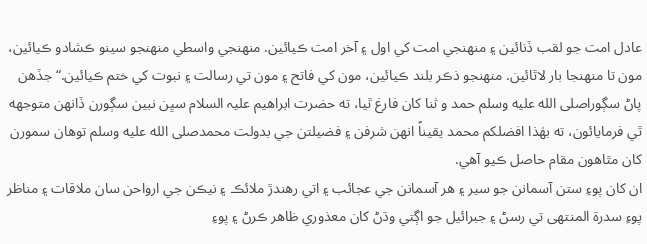عادل امت جو لقب ڏنائين ۽ منهنجي امت کي اول ۽ آخر امت ڪيائين. منهنجي واسطي منهنجو سينو ڪشادو ڪيائين، مون تا منهنجا بار لاٿائين. منهنجو ذڪر بلند ڪيائين، مون کي فاتح ۽ مون تي رسالت ۽ نبوت کي ختم ڪيائين.“ جڏهن پاڻ سڳوراصلى الله عليه وسلم حمد و ثنا کان فارغ ٿيا، ته حضرت ابراهيم عليہ السلام سڀن نبين سڳورن ڏانهن متوجهه ٿي فرمايائون، ته بھٰذا افضلکم محمد يقيناً انهن شرفن ۽ فضيلتن جي بدولت محمدصلى الله عليه وسلم توهان سمورن کان مٿاهون مقام حاصل ڪيو آهي.
ان کان پوءِ ستن آسمانن جو سير ۽ هر آسمانن جي عجائب ۽ اتي رهندڙ ملائڪ ۽ نيڪن جي ارواحن سان ملاقات ۽ مناظر  پوءِ سدرة المنتهى تي رسڻ ۽ جبرائيل جو اڳتي وڌڻ کان معذوري ظاهر ڪرڻ ۽ پوءِ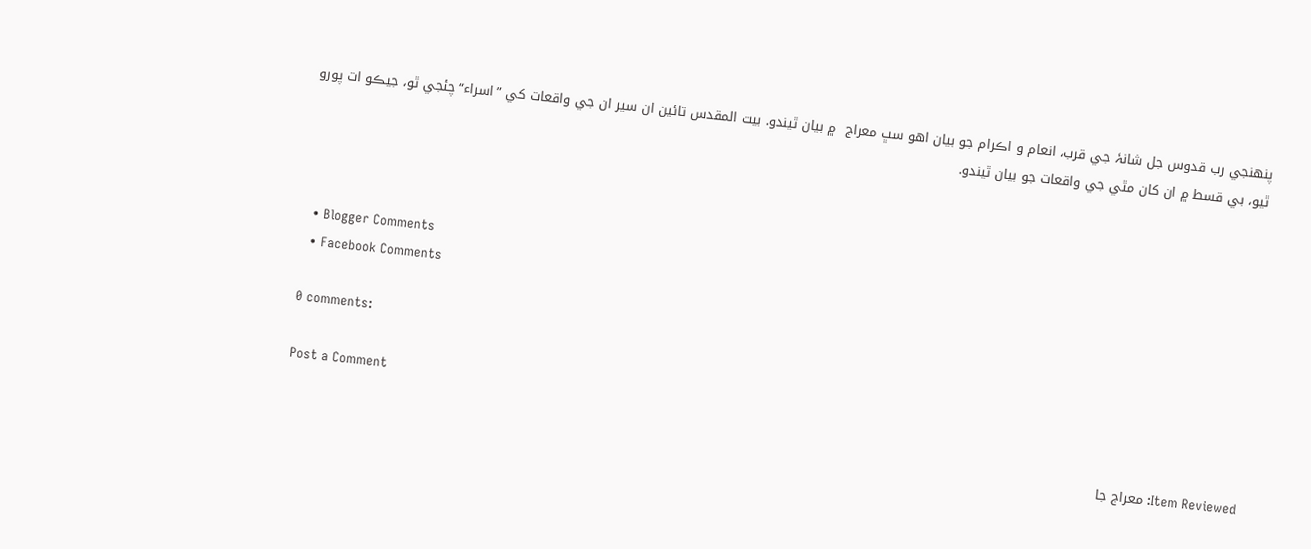پنهنجي رب قدوس جل شانہٗ جي قرب، انعام و اڪرام جو بيان اهو سڀ معراج  ۾ بيان ٿيندو. بيت المقدس تائين ان سير ان جي واقعات کي ”اسراء“چئجي ٿو، جيڪو ات پورو ٿيو، بي قسط ۾ ان کان مٿي جي واقعات جو بيان ٿيندو.



  • Blogger Comments
  • Facebook Comments

0 comments:

Post a Comment

Item Reviewed: معراج جا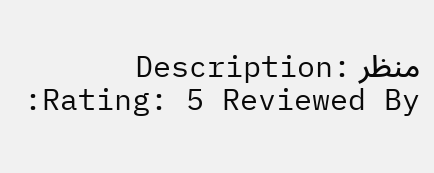منظر Description: Rating: 5 Reviewed By: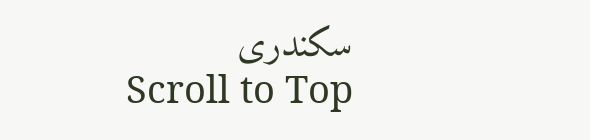سکندری
Scroll to Top